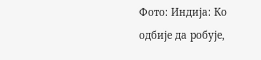Фото: Индија: Ко одбије да робује,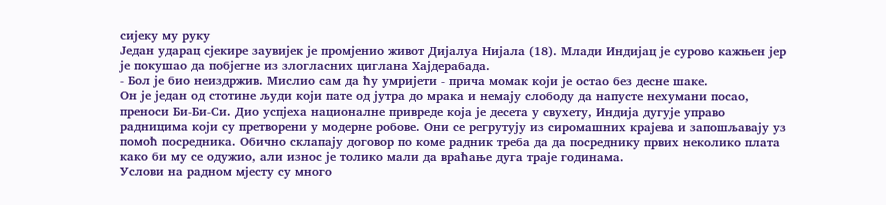сијеку му руку
Један ударац сjекире заувијек је промјенио живот Дијалуа Нијала (18). Млади Индијац је сурово кажњен јер је покушао да побјегне из злогласних циглана Хајдерабада.
- Бол је био неиздржив. Мислио сам да ћу умријети - прича момак који је остао без десне шаке.
Он је један од стотине људи који пате од јутра до мрака и немају слободу да напусте нехумани посао, преноси Би-Би-Си. Дио успјеха националне привреде која је десета у свухету, Индија дугује управо радницима који су претворени у модерне робове. Они се регрутују из сиромашних крајева и запошљавају уз помоћ посредника. Обично склапају договор по коме радник треба да да посреднику првих неколико плата како би му се одужио, али износ је толико мали да враћање дуга траје годинама.
Услови на радном мјесту су много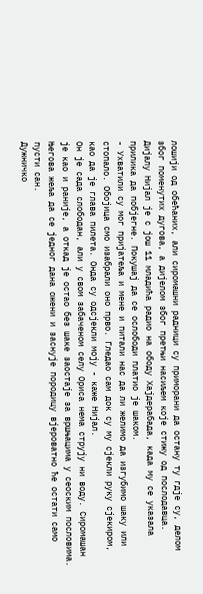лошији од обећаних, али сиромашни радници су приморани да остану ту гдје су, делом због поменутих дугова, а дијелом због претњи насиљем које стижу од послодавца.
Дијалу Нијал је с још 11 младића радио на ободу Хајдерабада, када му се указала прилика да побјегне. Покушај да се ослободи платио је шаком.
- Ухватили су мог пријатеља и мене и питали нас да ли желимо да изгубимо шаку или стопало. Обојица смо изабрали оно прво. Гледао сам док су му сјекли руку сјекиром, као да је глава пилета. Онда су одсјекли моју - каже Нијал.
Он је сада слободан, али у свом забаченом селу Ориса нема струју ни воду. Сиромашан је као и раније, а откад је остао без шаке заостаје за вршњацима у сеоским пословима. Његова жеља да се једног дана ожени и заснује породицу вјероватно ће остати само пусти сан.
Дужничко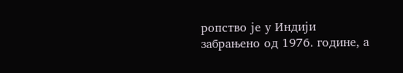ропство је у Индији забрањено од 1976. године, а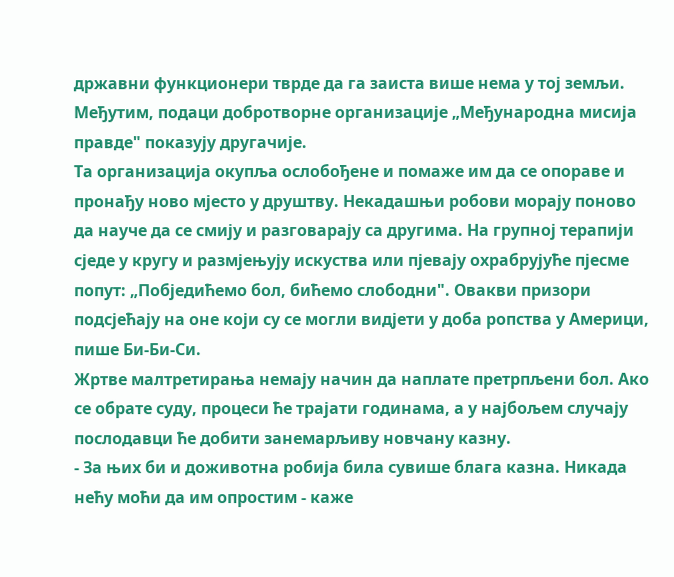државни функционери тврде да га заиста више нема у тој земљи. Међутим, подаци добротворне организације „Међународна мисија правде" показују другачије.
Та организација окупља ослобођене и помаже им да се опораве и пронађу ново мјесто у друштву. Некадашњи робови морају поново да науче да се смију и разговарају са другима. На групној терапији сједе у кругу и размјењују искуства или пјевају охрабрујуће пјесме попут: „Побједићемо бол, бићемо слободни". Овакви призори подсјећају на оне који су се могли видјети у доба ропства у Америци, пише Би-Би-Си.
Жртве малтретирања немају начин да наплате претрпљени бол. Ако се обрате суду, процеси ће трајати годинама, а у најбољем случају послодавци ће добити занемарљиву новчану казну.
- За њих би и доживотна робија била сувише блага казна. Никада нећу моћи да им опростим - каже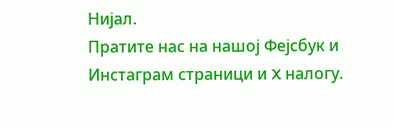Нијал.
Пратите нас на нашој Фејсбук и Инстаграм страници и X налогу.